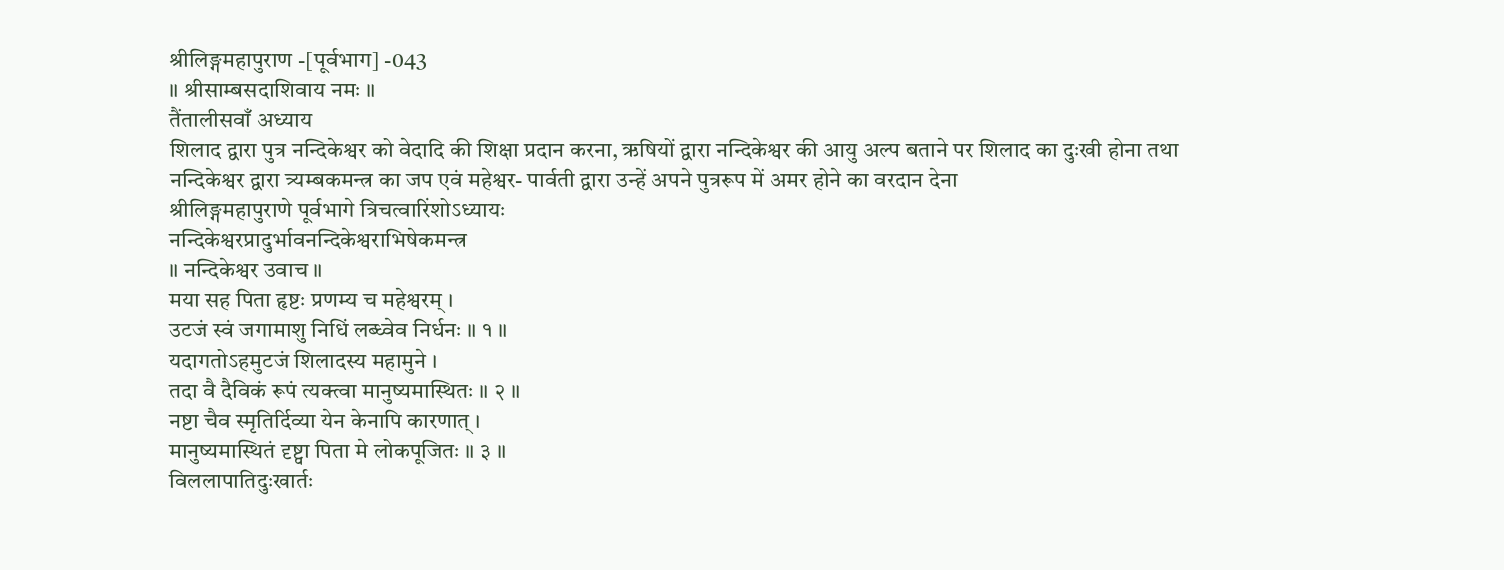श्रीलिङ्गमहापुराण -[पूर्वभाग] -043
॥ श्रीसाम्बसदाशिवाय नमः ॥
तैंतालीसवाँ अध्याय
शिलाद द्वारा पुत्र नन्दिकेश्वर को वेदादि की शिक्षा प्रदान करना, ऋषियों द्वारा नन्दिकेश्वर की आयु अल्प बताने पर शिलाद का दुःखी होना तथा नन्दिकेश्वर द्वारा त्र्यम्बकमन्त्र का जप एवं महेश्वर- पार्वती द्वारा उन्हें अपने पुत्ररूप में अमर होने का वरदान देना
श्रीलिङ्गमहापुराणे पूर्वभागे त्रिचत्वारिंशोऽध्यायः
नन्दिकेश्वरप्रादुर्भावनन्दिकेश्वराभिषेकमन्त्र
॥ नन्दिकेश्वर उवाच ॥
मया सह पिता हृष्टः प्रणम्य च महेश्वरम् ।
उटजं स्वं जगामाशु निधिं लब्ध्वेव निर्धनः ॥ १ ॥
यदागतोऽहमुटजं शिलादस्य महामुने ।
तदा वै दैविकं रूपं त्यक्त्वा मानुष्यमास्थितः ॥ २ ॥
नष्टा चैव स्मृतिर्दिव्या येन केनापि कारणात् ।
मानुष्यमास्थितं दृष्ट्वा पिता मे लोकपूजितः ॥ ३ ॥
विललापातिदुःखार्तः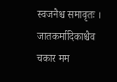स्वजनैश्च समावृतः ।
जातकर्मादिकाश्चैव चकार मम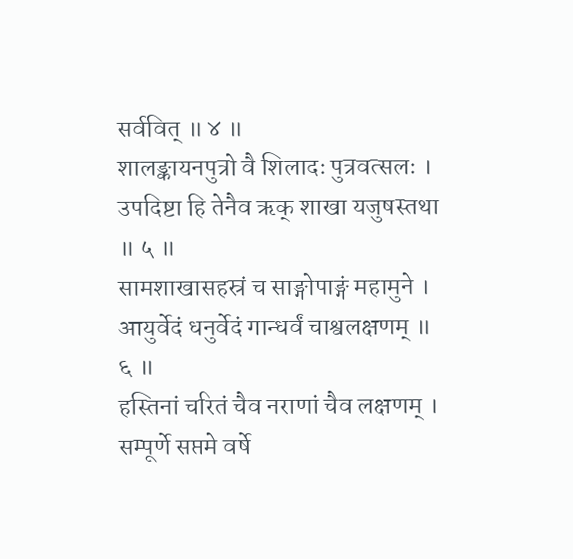सर्ववित् ॥ ४ ॥
शालङ्कायनपुत्रो वै शिलादः पुत्रवत्सलः ।
उपदिष्टा हि तेनैव ऋक् शाखा यजुषस्तथा ॥ ५ ॥
सामशाखासहस्रं च साङ्गोपाङ्गं महामुने ।
आयुर्वेदं धनुर्वेदं गान्धर्वं चाश्वलक्षणम् ॥ ६ ॥
हस्तिनां चरितं चैव नराणां चैव लक्षणम् ।
सम्पूर्णे सप्तमे वर्षे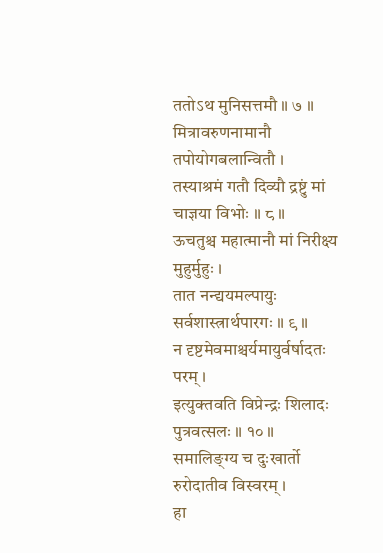ततोऽथ मुनिसत्तमौ ॥ ७ ॥
मित्रावरुणनामानौ तपोयोगबलान्वितौ ।
तस्याश्रमं गतौ दिव्यौ द्रष्टुं मां चाज्ञया विभोः ॥ ८ ॥
ऊचतुश्च महात्मानौ मां निरीक्ष्य मुहुर्मुहुः ।
तात नन्द्ययमल्पायुः सर्वशास्त्रार्थपारगः ॥ ९ ॥
न दृष्टमेवमाश्चर्यमायुर्वर्षादतः परम् ।
इत्युक्तवति विप्रेन्द्रः शिलादः पुत्रवत्सलः ॥ १० ॥
समालिङ्ग्य च दुःखार्तो रुरोदातीव विस्वरम् ।
हा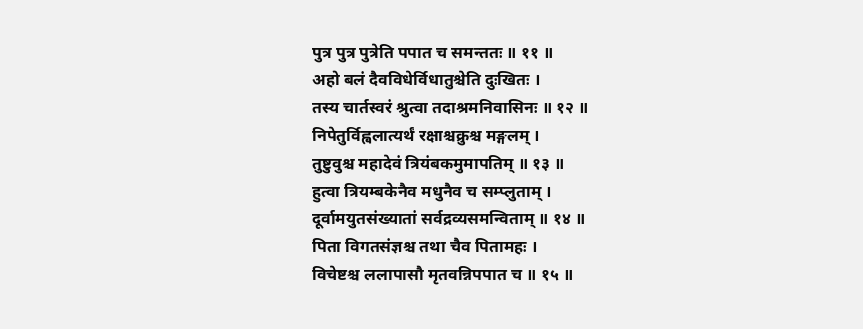पुत्र पुत्र पुत्रेति पपात च समन्ततः ॥ ११ ॥
अहो बलं दैवविधेर्विधातुश्चेति दुःखितः ।
तस्य चार्तस्वरं श्रुत्वा तदाश्रमनिवासिनः ॥ १२ ॥
निपेतुर्विह्वलात्यर्थं रक्षाश्चक्रुश्च मङ्गलम् ।
तुष्टुवुश्च महादेवं त्रियंबकमुमापतिम् ॥ १३ ॥
हुत्वा त्रियम्बकेनैव मधुनैव च सम्प्लुताम् ।
दूर्वामयुतसंख्यातां सर्वद्रव्यसमन्विताम् ॥ १४ ॥
पिता विगतसंज्ञश्च तथा चैव पितामहः ।
विचेष्टश्च ललापासौ मृतवन्निपपात च ॥ १५ ॥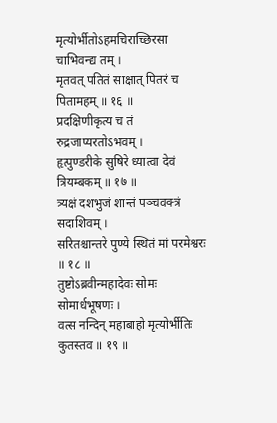मृत्योर्भीतोऽहमचिराच्छिरसा चाभिवन्द्य तम् ।
मृतवत् पतितं साक्षात् पितरं च पितामहम् ॥ १६ ॥
प्रदक्षिणीकृत्य च तं रुद्रजाप्यरतोऽभवम् ।
हृत्पुण्डरीके सुषिरे ध्यात्वा देवं त्रियम्बकम् ॥ १७ ॥
त्र्यक्षं दशभुजं शान्तं पञ्चवक्त्रं सदाशिवम् ।
सरितश्चान्तरे पुण्ये स्थितं मां परमेश्वरः ॥ १८ ॥
तुष्टोऽब्रवीन्महादेवः सोमः सोमार्धभूषणः ।
वत्स नन्दिन् महाबाहो मृत्योर्भीतिः कुतस्तव ॥ १९ ॥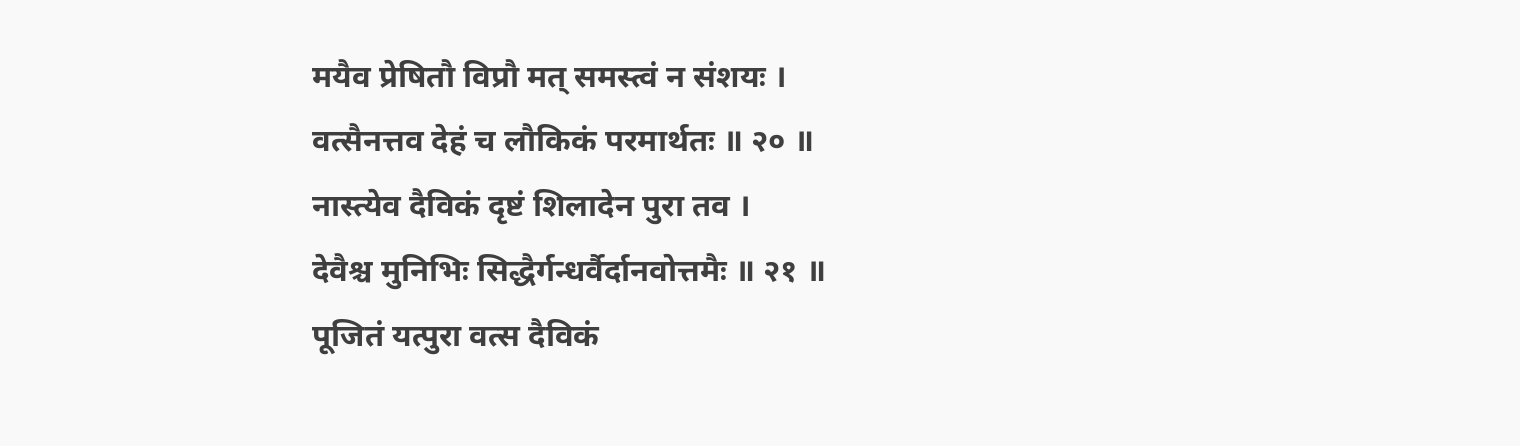मयैव प्रेषितौ विप्रौ मत् समस्त्वं न संशयः ।
वत्सैनत्तव देहं च लौकिकं परमार्थतः ॥ २० ॥
नास्त्येव दैविकं दृष्टं शिलादेन पुरा तव ।
देवैश्च मुनिभिः सिद्धैर्गन्धर्वैर्दानवोत्तमैः ॥ २१ ॥
पूजितं यत्पुरा वत्स दैविकं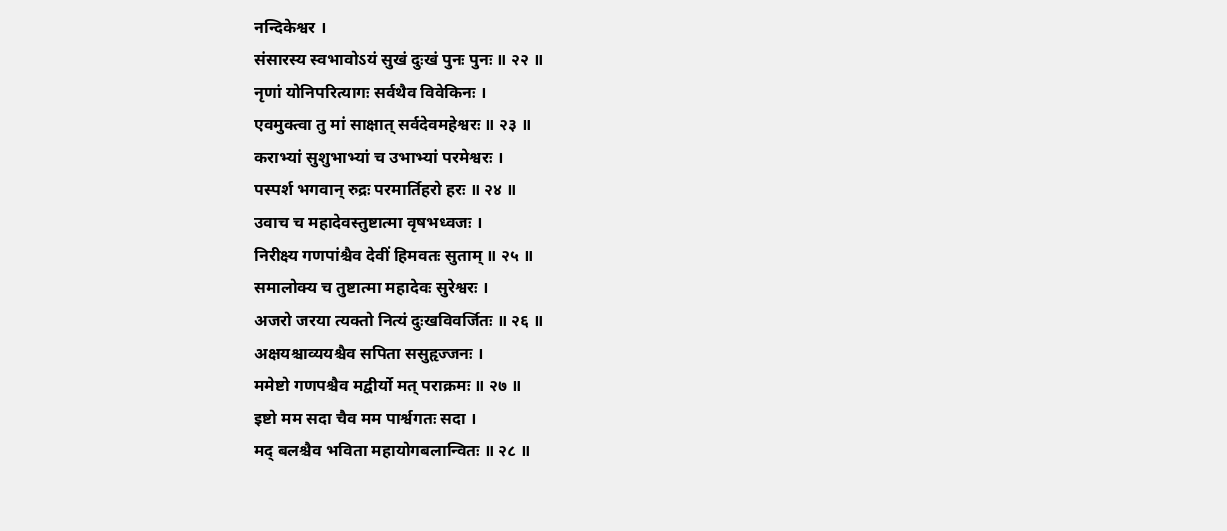नन्दिकेश्वर ।
संसारस्य स्वभावोऽयं सुखं दुःखं पुनः पुनः ॥ २२ ॥
नृणां योनिपरित्यागः सर्वथैव विवेकिनः ।
एवमुक्त्वा तु मां साक्षात् सर्वदेवमहेश्वरः ॥ २३ ॥
कराभ्यां सुशुभाभ्यां च उभाभ्यां परमेश्वरः ।
पस्पर्श भगवान् रुद्रः परमार्तिहरो हरः ॥ २४ ॥
उवाच च महादेवस्तुष्टात्मा वृषभध्वजः ।
निरीक्ष्य गणपांश्चैव देवीं हिमवतः सुताम् ॥ २५ ॥
समालोक्य च तुष्टात्मा महादेवः सुरेश्वरः ।
अजरो जरया त्यक्तो नित्यं दुःखविवर्जितः ॥ २६ ॥
अक्षयश्चाव्ययश्चैव सपिता ससुहृज्जनः ।
ममेष्टो गणपश्चैव मद्वीर्यो मत् पराक्रमः ॥ २७ ॥
इष्टो मम सदा चैव मम पार्श्वगतः सदा ।
मद् बलश्चैव भविता महायोगबलान्वितः ॥ २८ ॥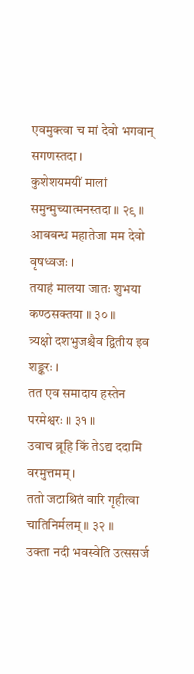एवमुक्त्वा च मां देवो भगवान् सगणस्तदा ।
कुशेशयमयीं मालां समुन्मुच्यात्मनस्तदा ॥ २९ ॥
आबबन्ध महातेजा मम देवो वृषध्वजः ।
तयाहं मालया जातः शुभया कण्ठसक्तया ॥ ३० ॥
त्र्यक्षो दशभुजश्चैव द्वितीय इव शङ्करः ।
तत एव समादाय हस्तेन परमेश्वरः ॥ ३१ ॥
उवाच ब्रूहि किं तेऽद्य ददामि वरमुत्तमम् ।
ततो जटाश्रितं वारि गृहीत्वा चातिनिर्मलम् ॥ ३२ ॥
उक्ता नदी भवस्वेति उत्ससर्ज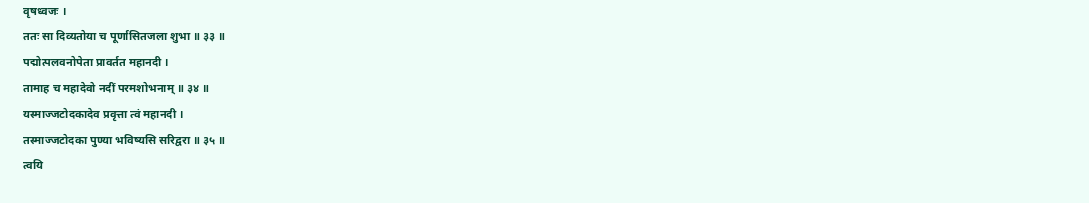वृषध्वजः ।
ततः सा दिव्यतोया च पूर्णासितजला शुभा ॥ ३३ ॥
पद्मोत्पलवनोपेता प्रावर्तत महानदी ।
तामाह च महादेवो नदीं परमशोभनाम् ॥ ३४ ॥
यस्माज्जटोदकादेव प्रवृत्ता त्वं महानदी ।
तस्माज्जटोदका पुण्या भविष्यसि सरिद्वरा ॥ ३५ ॥
त्वयि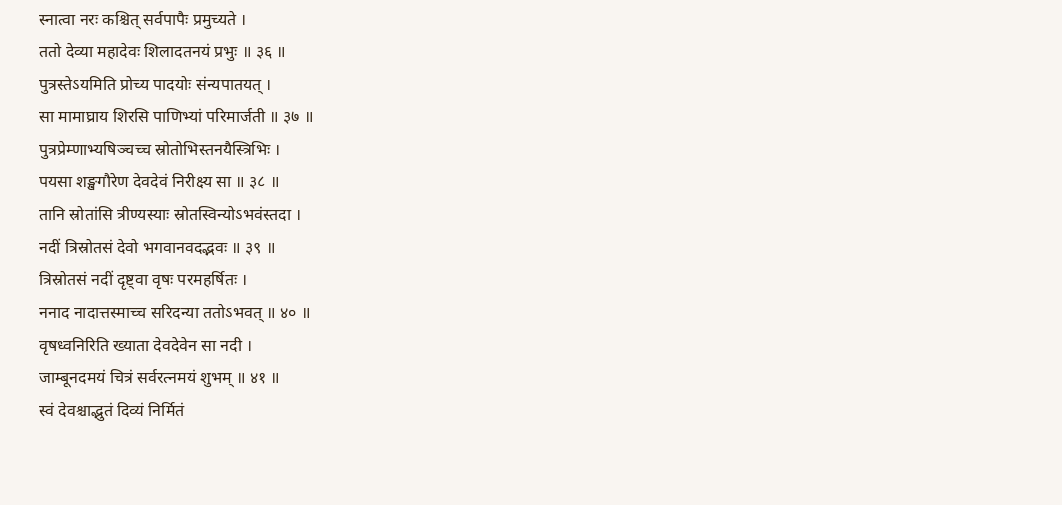स्नात्वा नरः कश्चित् सर्वपापैः प्रमुच्यते ।
ततो देव्या महादेवः शिलादतनयं प्रभुः ॥ ३६ ॥
पुत्रस्तेऽयमिति प्रोच्य पादयोः संन्यपातयत् ।
सा मामाघ्राय शिरसि पाणिभ्यां परिमार्जती ॥ ३७ ॥
पुत्रप्रेम्णाभ्यषिञ्चच्च स्रोतोभिस्तनयैस्त्रिभिः ।
पयसा शङ्खगौरेण देवदेवं निरीक्ष्य सा ॥ ३८ ॥
तानि स्रोतांसि त्रीण्यस्याः स्रोतस्विन्योऽभवंस्तदा ।
नदीं त्रिस्रोतसं देवो भगवानवदद्भवः ॥ ३९ ॥
त्रिस्रोतसं नदीं दृष्ट्वा वृषः परमहर्षितः ।
ननाद नादात्तस्माच्च सरिदन्या ततोऽभवत् ॥ ४० ॥
वृषध्वनिरिति ख्याता देवदेवेन सा नदी ।
जाम्बूनदमयं चित्रं सर्वरत्नमयं शुभम् ॥ ४१ ॥
स्वं देवश्चाद्भुतं दिव्यं निर्मितं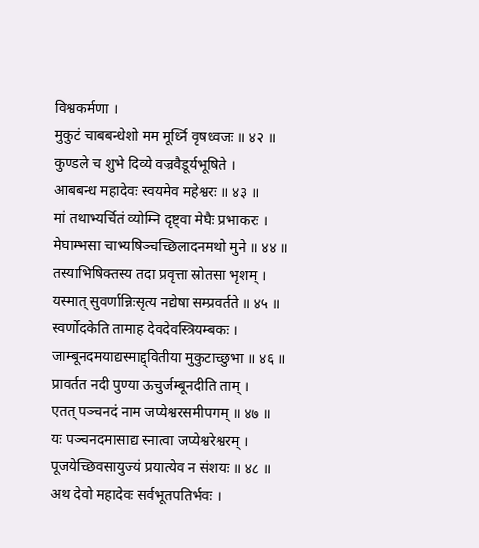विश्वकर्मणा ।
मुकुटं चाबबन्धेशो मम मूर्ध्नि वृषध्वजः ॥ ४२ ॥
कुण्डले च शुभे दिव्ये वज्रवैडूर्यभूषिते ।
आबबन्ध महादेवः स्वयमेव महेश्वरः ॥ ४३ ॥
मां तथाभ्यर्चितं व्योम्नि दृष्ट्वा मेघैः प्रभाकरः ।
मेघाम्भसा चाभ्यषिञ्चच्छिलादनमथो मुने ॥ ४४ ॥
तस्याभिषिक्तस्य तदा प्रवृत्ता स्रोतसा भृशम् ।
यस्मात् सुवर्णान्निःसृत्य नद्येषा सम्प्रवर्तते ॥ ४५ ॥
स्वर्णोदकेति तामाह देवदेवस्त्रियम्बकः ।
जाम्बूनदमयाद्यस्माद्द्वितीया मुकुटाच्छुभा ॥ ४६ ॥
प्रावर्तत नदी पुण्या ऊचुर्जम्बूनदीति ताम् ।
एतत् पञ्चनदं नाम जप्येश्वरसमीपगम् ॥ ४७ ॥
यः पञ्चनदमासाद्य स्नात्वा जप्येश्वरेश्वरम् ।
पूजयेच्छिवसायुज्यं प्रयात्येव न संशयः ॥ ४८ ॥
अथ देवो महादेवः सर्वभूतपतिर्भवः ।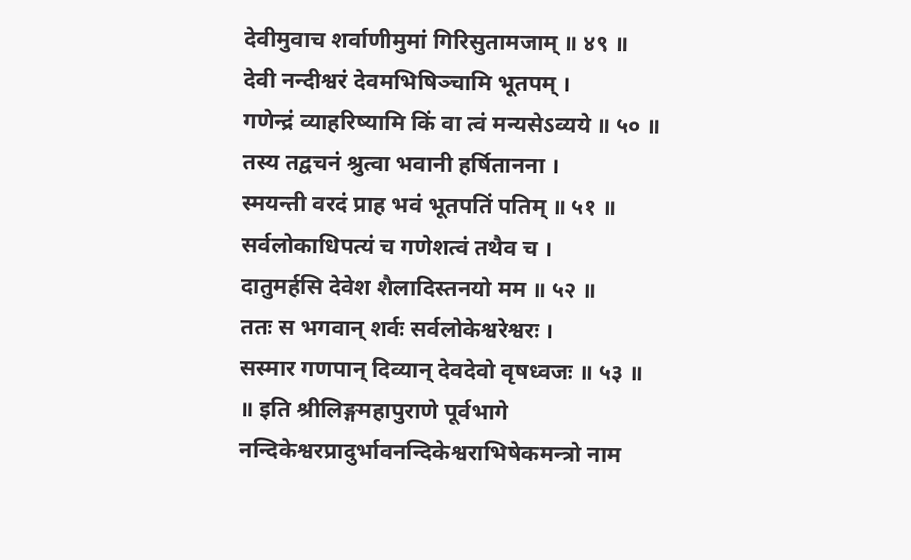देवीमुवाच शर्वाणीमुमां गिरिसुतामजाम् ॥ ४९ ॥
देवी नन्दीश्वरं देवमभिषिञ्चामि भूतपम् ।
गणेन्द्रं व्याहरिष्यामि किं वा त्वं मन्यसेऽव्यये ॥ ५० ॥
तस्य तद्वचनं श्रुत्वा भवानी हर्षितानना ।
स्मयन्ती वरदं प्राह भवं भूतपतिं पतिम् ॥ ५१ ॥
सर्वलोकाधिपत्यं च गणेशत्वं तथैव च ।
दातुमर्हसि देवेश शैलादिस्तनयो मम ॥ ५२ ॥
ततः स भगवान् शर्वः सर्वलोकेश्वरेश्वरः ।
सस्मार गणपान् दिव्यान् देवदेवो वृषध्वजः ॥ ५३ ॥
॥ इति श्रीलिङ्गमहापुराणे पूर्वभागे
नन्दिकेश्वरप्रादुर्भावनन्दिकेश्वराभिषेकमन्त्रो नाम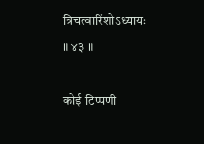त्रिचत्वारिंशोऽध्यायः ॥ ४३ ॥

कोई टिप्पणी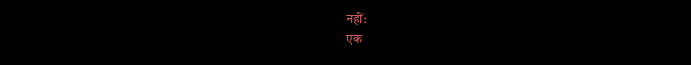नहीं:
एक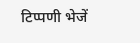टिप्पणी भेजें